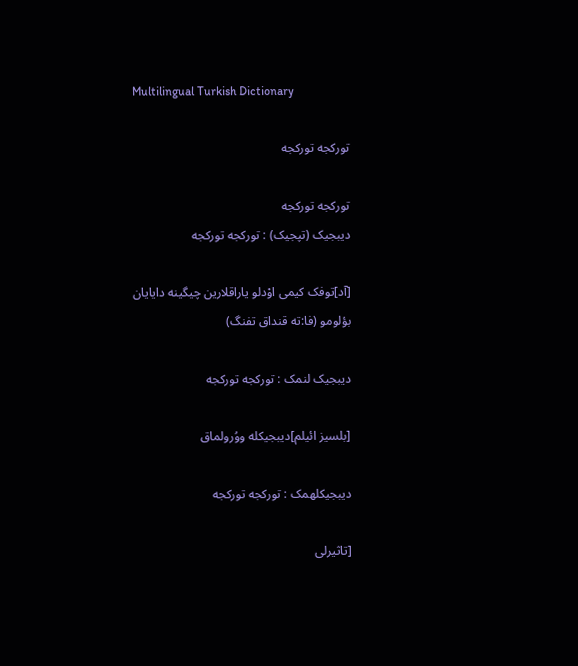Multilingual Turkish Dictionary

تورکجه تورکجه

تورکجه تورکجه
دیبجیک (تپجیک) : تورکجه تورکجه

[آد]توفک کیمی اوْدلو یاراقلارین چیگینه دایایان بؤلومو (فا:ته قنداق تفنگ)

دیبجیک لنمک : تورکجه تورکجه

[بلسیز ائیلم]دیبجیکله ووُرولماق

دیبجیکلهمک : تورکجه تورکجه

[تاثیرلی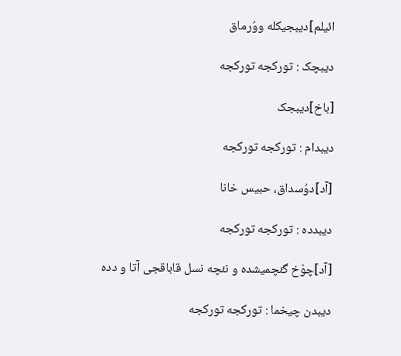ائیلم]دیبجیکله ووُرماق

دیبچک : تورکجه تورکجه

[باخ]دیبجک

دیبدام : تورکجه تورکجه

[آد]دوُسداق، حبیس خانا

دیبدده : تورکجه تورکجه

[آد]چوْخ گئچمیشده و نئچه نسل قاباقجی آتا و دده

دیبدن چیخما : تورکجه تورکجه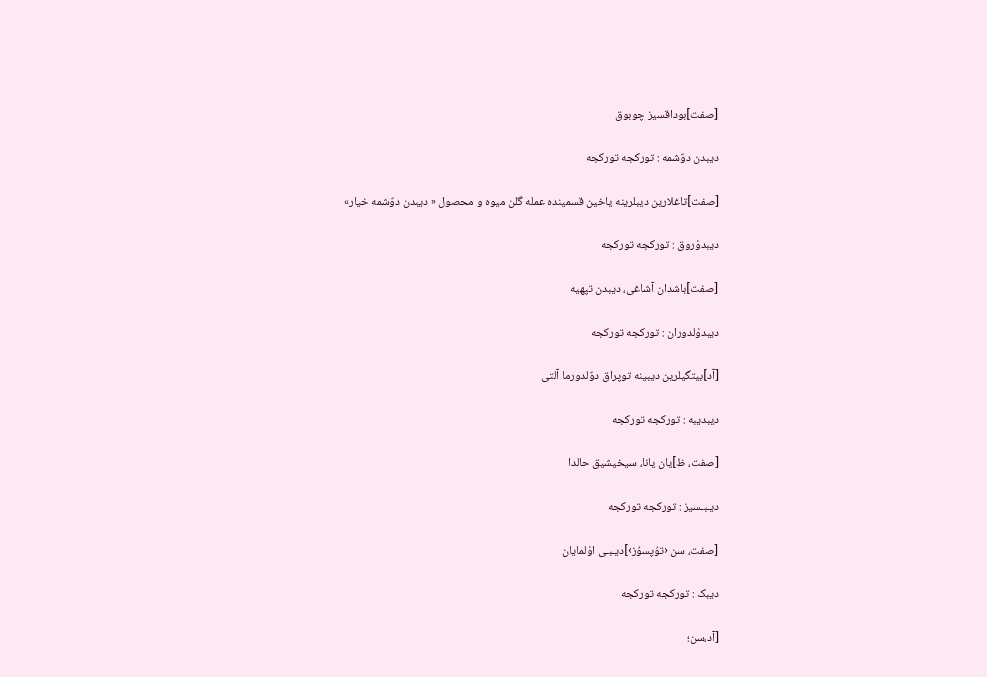[صفت]بوداقسیز چوبوق

دیبدن دوٌشمه : تورکجه تورکجه

[صفت]تاغلارین دیبلرینه یاخین قسمینده عمله گلن میوه و محصول « دیبدن دوٌشمه خیار»

دیبدوْروق : تورکجه تورکجه

[صفت]باشدان آشاغی، دیبدن تپهیه

دیبدوْلدوران : تورکجه تورکجه

[آد]بیتگیلرین دیبینه توپراق دوٌلدورما آلتی

دیبدیبه : تورکجه تورکجه

[صفت، ظ]یان یانا، سیخیشیق حالدا

دیـبـسیز : تورکجه تورکجه

[صفت، سن ‹توُپسوُز›]دیـبـی اوْلمایان

دیبک : تورکجه تورکجه

[آد،سن؛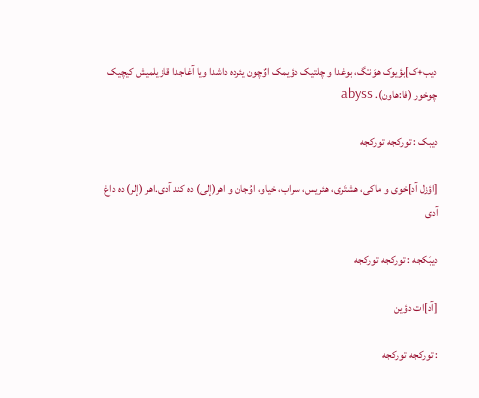دیب+ک]بؤیوک هوَنـْگ، بوغدا و چلتیک دؤیمک اوٌچون یئرده داشدا ویا آغاجدا قازیلمیش کیچیک چوخور (فا:هاون). abyss

دیبک : تورکجه تورکجه

[اؤزل آد]خوی و ماکی، هشتَری، هئریس، سراب، خیاو، اوُجان و اهر(إلی) ده کند آدی.اهر (إلر) ده داغ آدی

دیبَکجه : تورکجه تورکجه

[آد]ات دؤین

: تورکجه تورکجه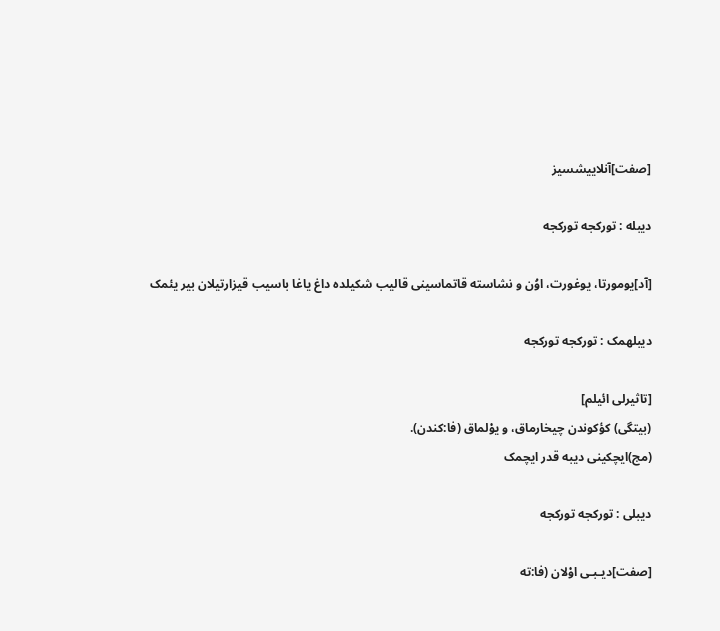[صفت]آنلاییشسیز

دیبله : تورکجه تورکجه

[آد]یومورتا، یوغورت، اوُن و نشاسته قاتماسینی قالیب شکیلده داغ یاغا باسیب قیزارتیلان بیر یئمک

دیبلهمک : تورکجه تورکجه

[تاثیرلی ائیلم]
(بیتگی) کؤکوندن چیخارماق، و یوْلماق (فا:کندن).
(مج)ایچکینی دیبه قدر ایچمک

دیبلی : تورکجه تورکجه

[صفت]دیـبـی اوْلان (فا:ته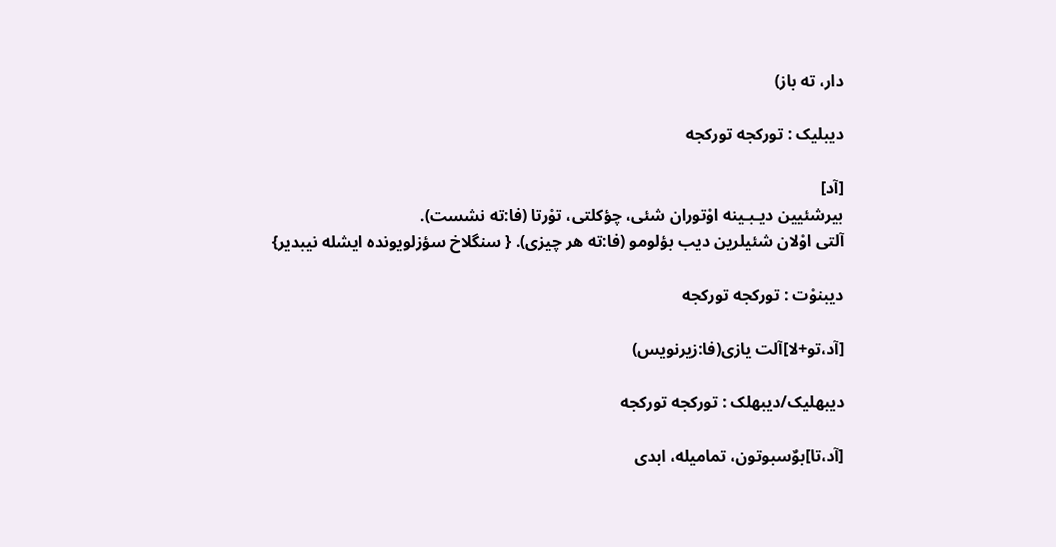دار، ته باز)

دیبلیک : تورکجه تورکجه

[آد]
بیرشئیین دیـبـینه اوْتوران شئی، چؤکلتی، توْرتا (فا:ته نشست).
آلتی اوْلان شئیلرین دیب بؤلومو (فا:ته هر چیزی). { سنگلاخ سؤزلویونده ایشله نیبدیر}

دیبنوْت : تورکجه تورکجه

[آد،تو+لا]آلت یازی(فا:زیرنویس)

دیبهلیک/دیبهلک : تورکجه تورکجه

[آد،تا]بوٌسبوتون، تمامیله، ابدی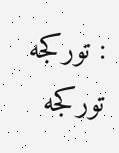: تورکجه تورکجه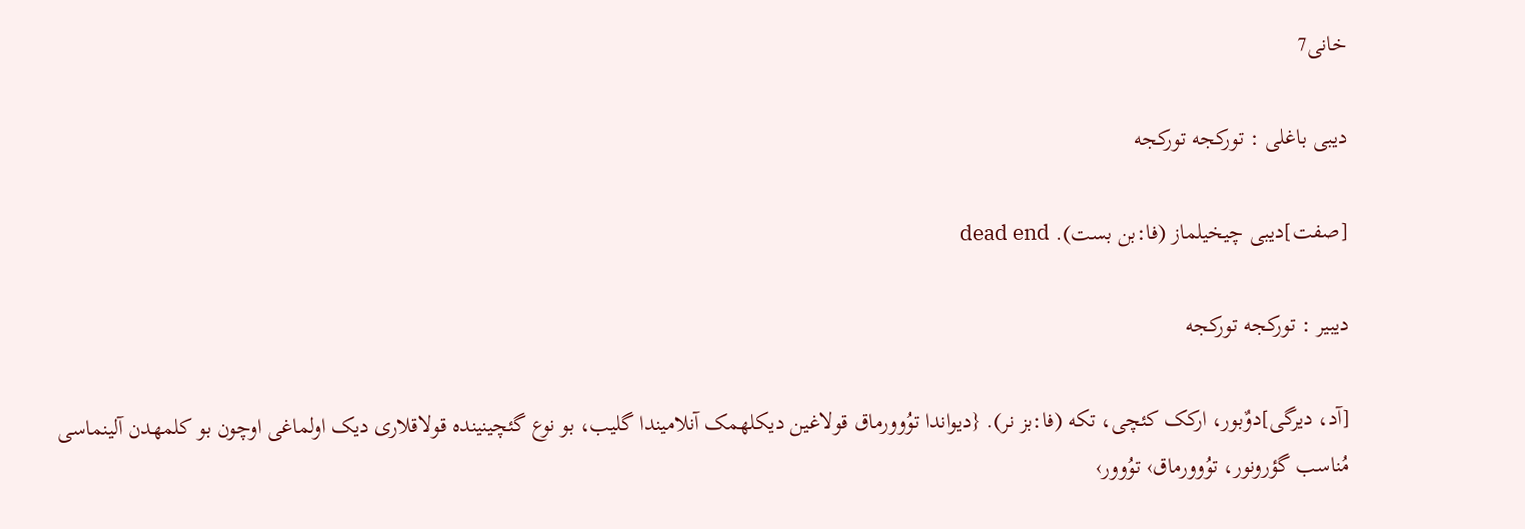خانی7

دیبی باغلی : تورکجه تورکجه

[صفت]دیبی چیخیلماز (فا:بن بست). dead end

دیبیر : تورکجه تورکجه

[آد، دیرگی]دوٌبور، ارکک کئچی، تکه (فا:بز نر). {دیواندا توُوورماق قولاغین دیکلهمک آنلامیندا گلیب، بو نوع گئچینینده قولاقلاری دیک اولماغی اوچون بو کلمهدن آلینماسی مُناسب گؤرونور، توُوورماق› توُوور›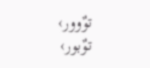توٌوور› توٌبور›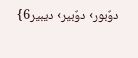دوٌبور› دوٌبیر› دیبیر6}